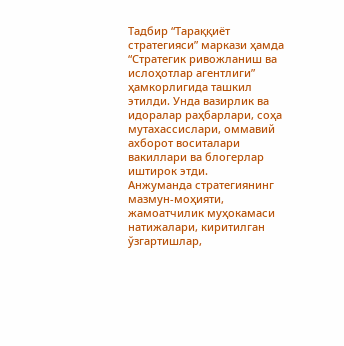Тадбир “Тараққиёт стратегияси” маркази ҳамда “Стратегик ривожланиш ва ислоҳотлар агентлиги” ҳамкорлигида ташкил этилди. Унда вазирлик ва идоралар раҳбарлари, соҳа мутахассислари, оммавий ахборот воситалари вакиллари ва блогерлар иштирок этди.
Анжуманда стратегиянинг мазмун-моҳияти, жамоатчилик муҳокамаси натижалари, киритилган ўзгартишлар,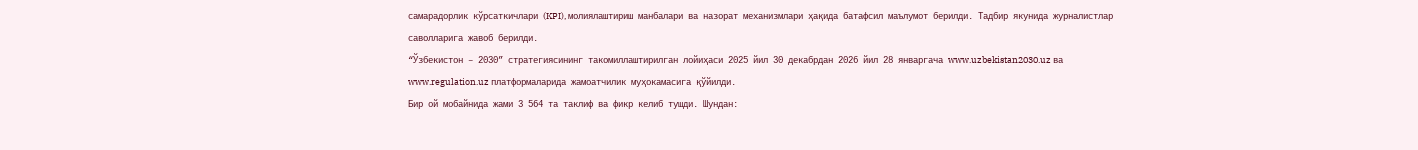самарадорлик кўрсаткичлари (KPI), молиялаштириш манбалари ва назорат механизмлари ҳақида батафсил маълумот берилди. Тадбир якунида журналистлар саволларига жавоб берилди.
“Ўзбекистон – 2030” стратегиясининг такомиллаштирилган лойиҳаси 2025 йил 30 декабрдан 2026 йил 28 январгача www.uzbekistan2030.uz ва www.regulation.uz платформаларида жамоатчилик муҳокамасига қўйилди.
Бир ой мобайнида жами 3 564 та таклиф ва фикр келиб тушди. Шундан: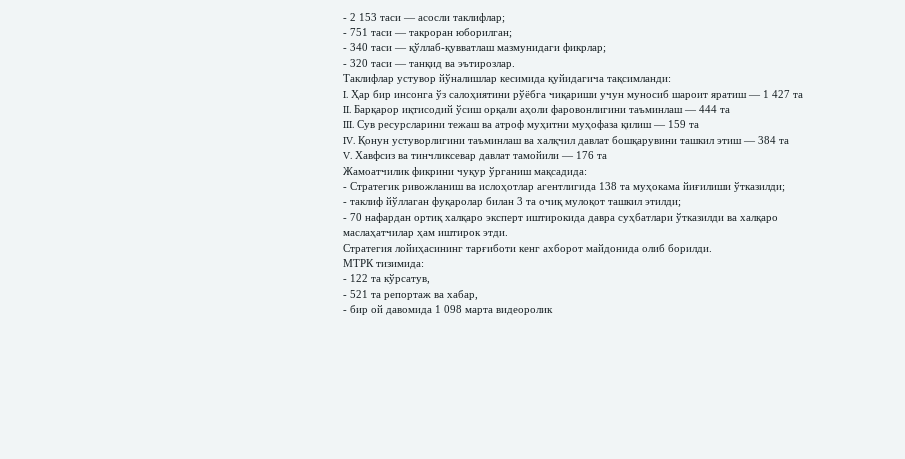- 2 153 таси — асосли таклифлар;
- 751 таси — такроран юборилган;
- 340 таси — қўллаб-қувватлаш мазмунидаги фикрлар;
- 320 таси — танқид ва эътирозлар.
Таклифлар устувор йўналишлар кесимида қуйидагича тақсимланди:
I. Ҳар бир инсонга ўз салоҳиятини рўёбга чиқариши учун муносиб шароит яратиш — 1 427 та
II. Барқарор иқтисодий ўсиш орқали аҳоли фаровонлигини таъминлаш — 444 та
III. Сув ресурсларини тежаш ва атроф муҳитни муҳофаза қилиш — 159 та
IV. Қонун устуворлигини таъминлаш ва халқчил давлат бошқарувини ташкил этиш — 384 та
V. Хавфсиз ва тинчликсевар давлат тамойили — 176 та
Жамоатчилик фикрини чуқур ўрганиш мақсадида:
- Стратегик ривожланиш ва ислоҳотлар агентлигида 138 та муҳокама йиғилиши ўтказилди;
- таклиф йўллаган фуқаролар билан 3 та очиқ мулоқот ташкил этилди;
- 70 нафардан ортиқ халқаро эксперт иштирокида давра суҳбатлари ўтказилди ва халқаро маслаҳатчилар ҳам иштирок этди.
Стратегия лойиҳасининг тарғиботи кенг ахборот майдонида олиб борилди.
МТРК тизимида:
- 122 та кўрсатув,
- 521 та репортаж ва хабар,
- бир ой давомида 1 098 марта видеоролик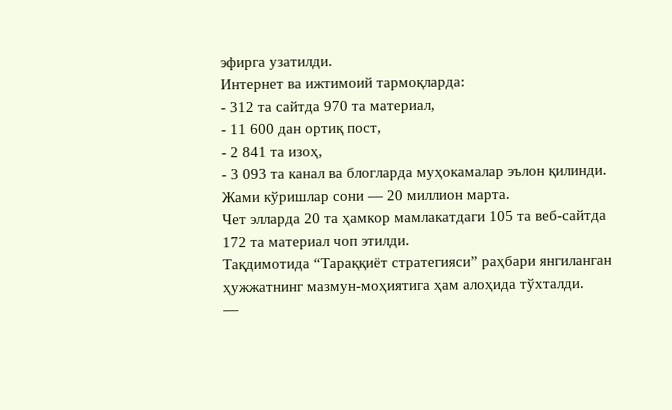эфирга узатилди.
Интернет ва ижтимоий тармоқларда:
- 312 та сайтда 970 та материал,
- 11 600 дан ортиқ пост,
- 2 841 та изоҳ,
- 3 093 та канал ва блогларда муҳокамалар эълон қилинди.
Жами кўришлар сони — 20 миллион марта.
Чет элларда 20 та ҳамкор мамлакатдаги 105 та веб-сайтда 172 та материал чоп этилди.
Тақдимотида “Тараққиёт стратегияси” раҳбари янгиланган ҳужжатнинг мазмун-моҳиятига ҳам алоҳида тўхталди.
—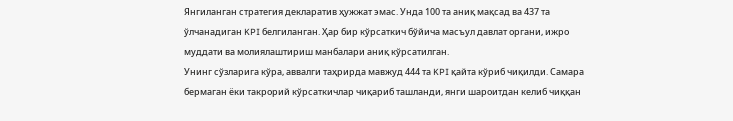Янгиланган стратегия декларатив ҳужжат эмас. Унда 100 та аниқ мақсад ва 437 та ўлчанадиган KPI белгиланган. Ҳар бир кўрсаткич бўйича масъул давлат органи, ижро муддати ва молиялаштириш манбалари аниқ кўрсатилган.
Унинг сўзларига кўра, аввалги таҳрирда мавжуд 444 та KPI қайта кўриб чиқилди. Самара бермаган ёки такрорий кўрсаткичлар чиқариб ташланди, янги шароитдан келиб чиққан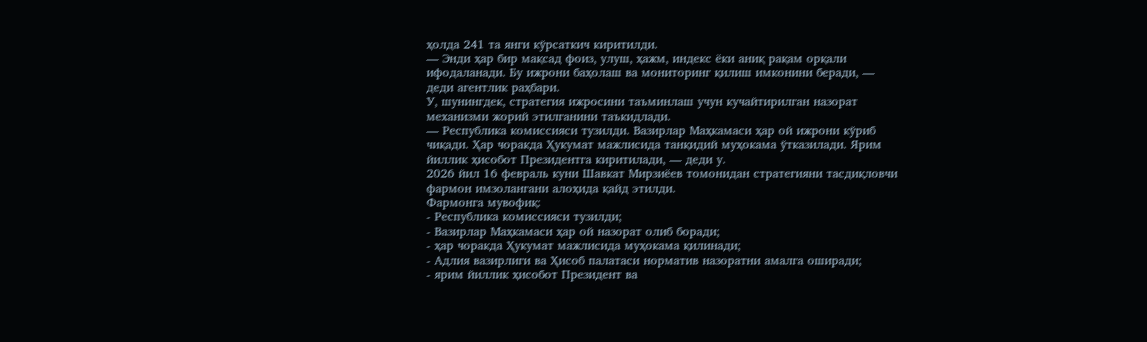ҳолда 241 та янги кўрсаткич киритилди.
— Энди ҳар бир мақсад фоиз, улуш, ҳажм, индекс ёки аниқ рақам орқали ифодаланади. Бу ижрони баҳолаш ва мониторинг қилиш имконини беради, — деди агентлик раҳбари.
У, шунингдек, стратегия ижросини таъминлаш учун кучайтирилган назорат механизми жорий этилганини таъкидлади.
— Республика комиссияси тузилди. Вазирлар Маҳкамаси ҳар ой ижрони кўриб чиқади. Ҳар чоракда Ҳукумат мажлисида танқидий муҳокама ўтказилади. Ярим йиллик ҳисобот Президентга киритилади, — деди у.
2026 йил 16 февраль куни Шавкат Мирзиёев томонидан стратегияни тасдиқловчи фармон имзолангани алоҳида қайд этилди.
Фармонга мувофиқ:
- Республика комиссияси тузилди;
- Вазирлар Маҳкамаси ҳар ой назорат олиб боради;
- ҳар чоракда Ҳукумат мажлисида муҳокама қилинади;
- Адлия вазирлиги ва Ҳисоб палатаси норматив назоратни амалга оширади;
- ярим йиллик ҳисобот Президент ва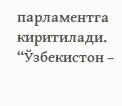парламентга киритилади.
“Ўзбекистон –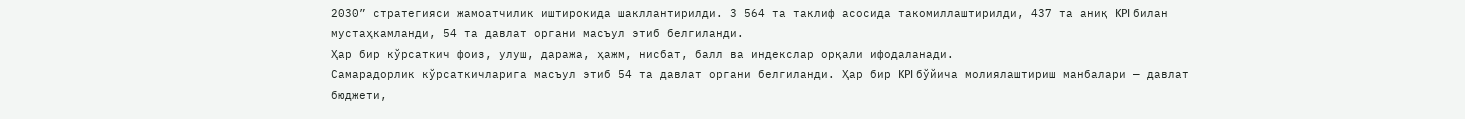2030” стратегияси жамоатчилик иштирокида шакллантирилди. 3 564 та таклиф асосида такомиллаштирилди, 437 та аниқ KPI билан мустаҳкамланди, 54 та давлат органи масъул этиб белгиланди.
Ҳар бир кўрсаткич фоиз, улуш, даража, ҳажм, нисбат, балл ва индекслар орқали ифодаланади.
Самарадорлик кўрсаткичларига масъул этиб 54 та давлат органи белгиланди. Ҳар бир KPI бўйича молиялаштириш манбалари — давлат бюджети,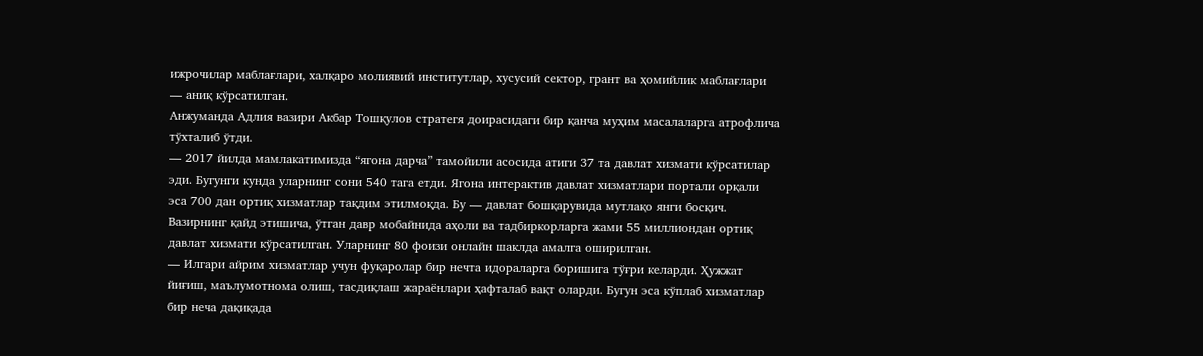ижрочилар маблағлари, халқаро молиявий институтлар, хусусий сектор, грант ва ҳомийлик маблағлари — аниқ кўрсатилган.
Анжуманда Адлия вазири Акбар Тошқулов стратегя доирасидаги бир қанча муҳим масалаларга атрофлича тўхталиб ўтди.
— 2017 йилда мамлакатимизда “ягона дарча” тамойили асосида атиги 37 та давлат хизмати кўрсатилар эди. Бугунги кунда уларнинг сони 540 тага етди. Ягона интерактив давлат хизматлари портали орқали эса 700 дан ортиқ хизматлар тақдим этилмоқда. Бу — давлат бошқарувида мутлақо янги босқич.
Вазирнинг қайд этишича, ўтган давр мобайнида аҳоли ва тадбиркорларга жами 55 миллиондан ортиқ давлат хизмати кўрсатилган. Уларнинг 80 фоизи онлайн шаклда амалга оширилган.
— Илгари айрим хизматлар учун фуқаролар бир нечта идораларга боришига тўғри келарди. Ҳужжат йиғиш, маълумотнома олиш, тасдиқлаш жараёнлари ҳафталаб вақт оларди. Бугун эса кўплаб хизматлар бир неча дақиқада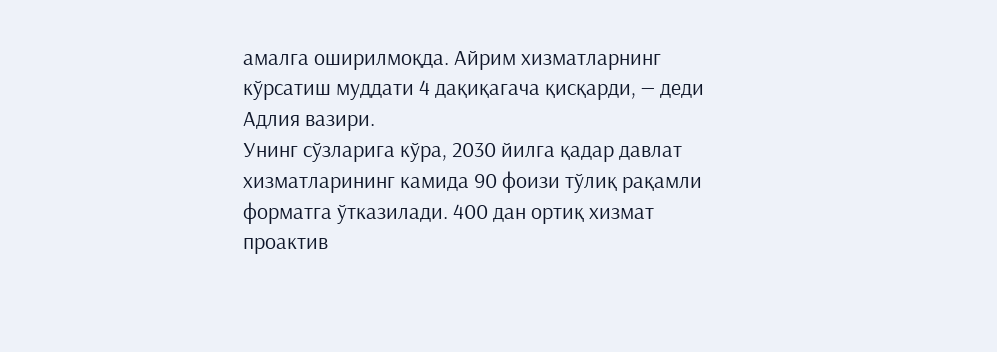амалга оширилмоқда. Айрим хизматларнинг кўрсатиш муддати 4 дақиқагача қисқарди, — деди Адлия вазири.
Унинг сўзларига кўра, 2030 йилга қадар давлат хизматларининг камида 90 фоизи тўлиқ рақамли форматга ўтказилади. 400 дан ортиқ хизмат проактив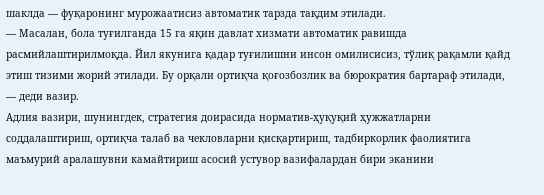шаклда — фуқаронинг мурожаатисиз автоматик тарзда тақдим этилади.
— Масалан, бола туғилганда 15 га яқин давлат хизмати автоматик равишда расмийлаштирилмоқда. Йил якунига қадар туғилишни инсон омилисисиз, тўлиқ рақамли қайд этиш тизими жорий этилади. Бу орқали ортиқча қоғозбозлик ва бюрократия бартараф этилади, — деди вазир.
Адлия вазири, шунингдек, стратегия доирасида норматив-ҳуқуқий ҳужжатларни соддалаштириш, ортиқча талаб ва чекловларни қисқартириш, тадбиркорлик фаолиятига маъмурий аралашувни камайтириш асосий устувор вазифалардан бири эканини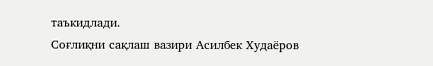таъкидлади.
Соғлиқни сақлаш вазири Асилбек Худаёров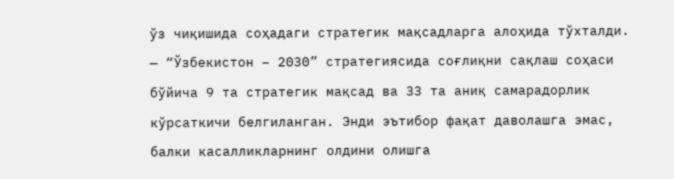ўз чиқишида соҳадаги стратегик мақсадларга алоҳида тўхталди.
— “Ўзбекистон – 2030” стратегиясида соғлиқни сақлаш соҳаси бўйича 9 та стратегик мақсад ва 33 та аниқ самарадорлик кўрсаткичи белгиланган. Энди эътибор фақат даволашга эмас, балки касалликларнинг олдини олишга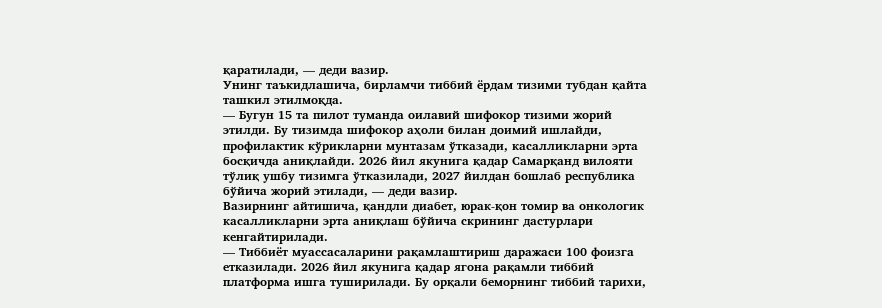қаратилади, — деди вазир.
Унинг таъкидлашича, бирламчи тиббий ёрдам тизими тубдан қайта ташкил этилмоқда.
— Бугун 15 та пилот туманда оилавий шифокор тизими жорий этилди. Бу тизимда шифокор аҳоли билан доимий ишлайди, профилактик кўрикларни мунтазам ўтказади, касалликларни эрта босқичда аниқлайди. 2026 йил якунига қадар Самарқанд вилояти тўлиқ ушбу тизимга ўтказилади, 2027 йилдан бошлаб республика бўйича жорий этилади, — деди вазир.
Вазирнинг айтишича, қандли диабет, юрак-қон томир ва онкологик касалликларни эрта аниқлаш бўйича скрининг дастурлари кенгайтирилади.
— Тиббиёт муассасаларини рақамлаштириш даражаси 100 фоизга етказилади. 2026 йил якунига қадар ягона рақамли тиббий платформа ишга туширилади. Бу орқали беморнинг тиббий тарихи,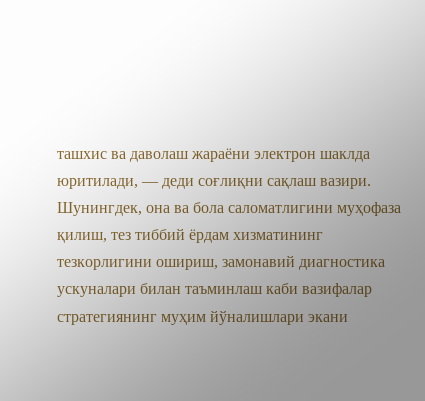ташхис ва даволаш жараёни электрон шаклда юритилади, — деди соғлиқни сақлаш вазири.
Шунингдек, она ва бола саломатлигини муҳофаза қилиш, тез тиббий ёрдам хизматининг тезкорлигини ошириш, замонавий диагностика ускуналари билан таъминлаш каби вазифалар стратегиянинг муҳим йўналишлари экани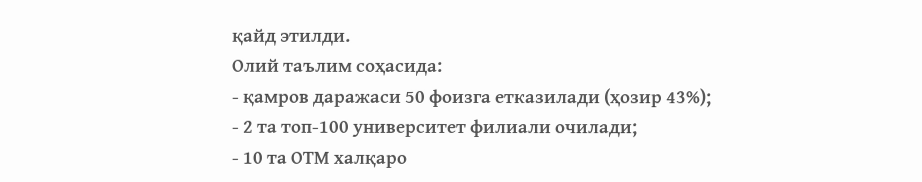қайд этилди.
Олий таълим соҳасида:
- қамров даражаси 50 фоизга етказилади (ҳозир 43%);
- 2 та топ-100 университет филиали очилади;
- 10 та ОТМ халқаро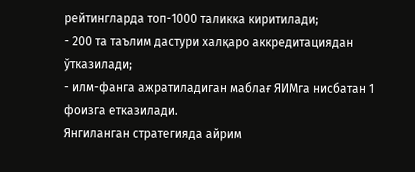рейтингларда топ-1000 таликка киритилади;
- 200 та таълим дастури халқаро аккредитациядан ўтказилади;
- илм-фанга ажратиладиган маблағ ЯИМга нисбатан 1 фоизга етказилади.
Янгиланган стратегияда айрим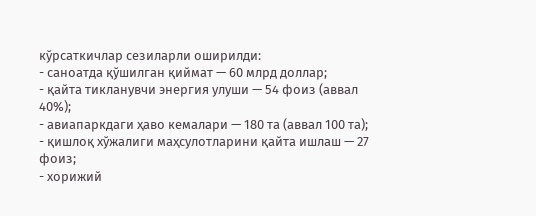кўрсаткичлар сезиларли оширилди:
- саноатда қўшилган қиймат — 60 млрд доллар;
- қайта тикланувчи энергия улуши — 54 фоиз (аввал 40%);
- авиапаркдаги ҳаво кемалари — 180 та (аввал 100 та);
- қишлоқ хўжалиги маҳсулотларини қайта ишлаш — 27 фоиз;
- хорижий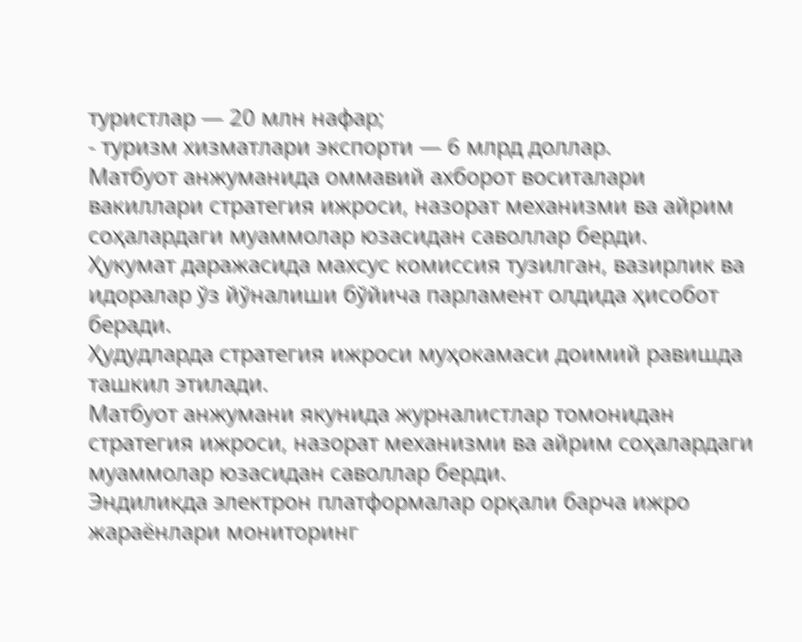туристлар — 20 млн нафар;
- туризм хизматлари экспорти — 6 млрд доллар.
Матбуот анжуманида оммавий ахборот воситалари вакиллари стратегия ижроси, назорат механизми ва айрим соҳалардаги муаммолар юзасидан саволлар берди.
Ҳукумат даражасида махсус комиссия тузилган, вазирлик ва идоралар ўз йўналиши бўйича парламент олдида ҳисобот беради.
Ҳудудларда стратегия ижроси муҳокамаси доимий равишда ташкил этилади.
Матбуот анжумани якунида журналистлар томонидан стратегия ижроси, назорат механизми ва айрим соҳалардаги муаммолар юзасидан саволлар берди.
Эндиликда электрон платформалар орқали барча ижро жараёнлари мониторинг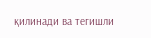қилинади ва тегишли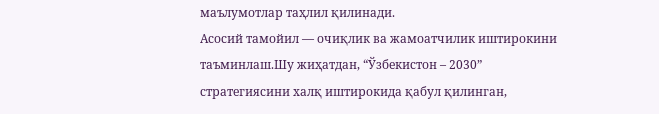маълумотлар таҳлил қилинади.
Асосий тамойил — очиқлик ва жамоатчилик иштирокини таъминлаш.Шу жиҳатдан, “Ўзбекистон – 2030” стратегиясини халқ иштирокида қабул қилинган,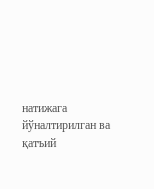натижага йўналтирилган ва қатъий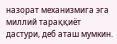назорат механизмига эга миллий тараққиёт дастури, деб аташ мумкин.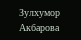Зулхумор Акбарова